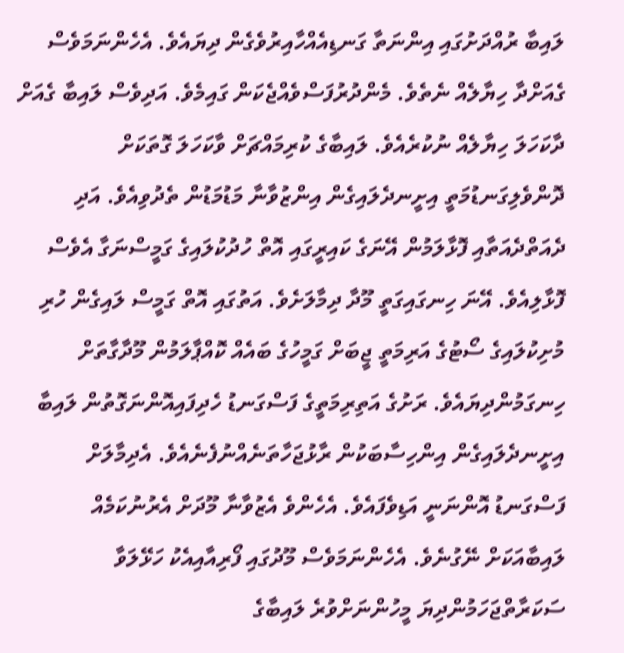ލައިބާ ރުއްދަށުގައި އިންނަތާ ގަނޑިއެއްހާއިރުވެގެން ދިޔައެވެ. އެހެންނަމަވެސް ގެއަށްދާ ހިޔާލެއް ނެތެވެ. މެންދުރުފަސްވެއްޖެކަން ގައިމެވެ. އަދިވެސް ލައިބާ ގެއަށް ދާކަހަލަ ހިޔާލެއް ނުކުރެއެވެ. ލައިބާގެ ކުރިމައްޗަށް ވާކަހަލަ ގޮތަކަށް ދޮންވެލިގަނޑުމަތީ އިށީނދެލައިގެން އިންޒުވާނާ މަޑުމަޑުން ތެދުވިއެވެ. އަދި ދެއަތްދެއަތާއި ފޮޅާލަމުން އޭނަގެ ކައިރީގައި އޮތް ހުދުކުލައިގެ ގަމީސްނަގާ އެވެސް ފޮޅާލިއެވެ. އޭނަ ހިނގައިގަތީ މޫދާ ދިމާލަށެވެ. އަތުގައި އޮތް ގަމީސް ލައިގެން ހުރި މުށިކުލައިގެ ސޯޓުގެ އަރިމަތީ ޖީބަށް ގަމީހުގެ ބައެއް ކޮއްޕާލަމުން މޫދާގާތަށް ހިނގަމުންދިޔައެވެ. ރަށުގެ އަތިރިމަތީގެ ފަސްގަނޑު ހެދިފައިއޮންނަގޮތުން ލައިބާ އިށީނދެލައިގެން އިންހިސާބަކުން ރާޅުޖަހާތަނެއްނުފެނެއެވެ. އެދިމާލަށް ފަސްގަނޑު އޮންނަނީ އަޑިވެފައެވެ. އެހެންވެ އެޒުވާނާ މޫދަށް އެރުނުކަމެއް ލައިބާއަކަށް ނޭގުނެވެ. އެހެންނަމަވެސް މޫދުގައި ފޯރިއާއިއެކު ހަޅޭލަވާ ސަކަރާތްޖަހަމުންދިޔަ މީހުންނަށްވުރެ ލައިބާގެ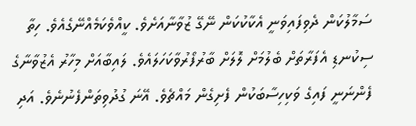ސަމާލުކަން ދެވިފައިވަނީ އެކާކުކަން ނޭގޭ ޒުވާނާއަށެވެ. ކީއްވެކަމެއްނޭގެއެވެ. ހިތާ ސިކުނޑި އެފަރާތަށް ބެލުމަށް ލޮލަށް ބާރުފޯރުވާކަހަލައެވެ. ލައިބާއަށް މިހާރު އެޒުވާނާގެ ފެންނަނީ ފައިގެ ވަކިހިސާބަކުން ފެށިގެން މައްޗެވެ. އޭނަ ގުދުވިތަންފެނުނެވެ. އަދި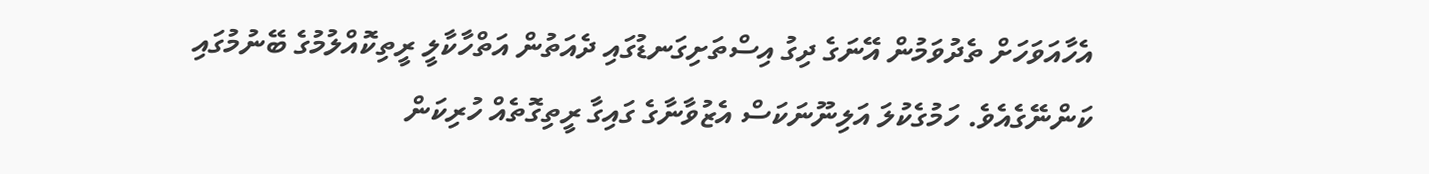އެހާއަވަހަށް ތެދުވަމުން އޭނަގެ ދިގު އިސްތަށިގަނޑުގައި ދެއަތުން އަތްހާކާލީ ރީތިކޮއްލުމުގެ ބޭނުމުގައި ކަންނޭގެއެވެ. ހަމުގެކުލަ އަލިނޫނަކަސް އެޒުވާނާގެ ގައިގާ ރީތިގޮތެއް ހުރިކަން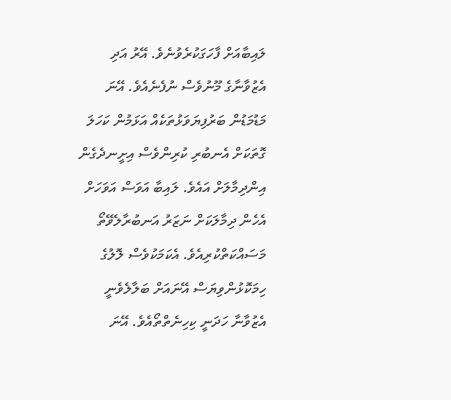ލައިބާއަށް ފާހަގަކުރެވުނެވެ. އޭރު އަދި އެޒުވާނާގެ މޫނުވެސް ނުފެނެއެވެ. އޭނަ މަޑުމަޑުން ބަރުފިޔަވަޅުތަކެއް އަޅަމުން ކަހަލަ ގޮތަކަށް އެނބުރި ކުރިންވެސް އިށީނދެގެން އިންދިމާލަށް އައެވެ. ލައިބާ އަވަސް އަވަހަށް އެހެން ދިމާލަކަށް ނަޒަރު އަނބުރާލެވޭތޯ މަސައްކަތްކުރިއެވެ. އެކަމަކުވެސް ލޮލުގެ ހިމަކޮޅުންވިޔަސް އޭނައަށް ބަލާލެވެނީ އެޒުވާނާ ހަދަނީ ކިހިނެތްތޯއެވެ. އޭނަ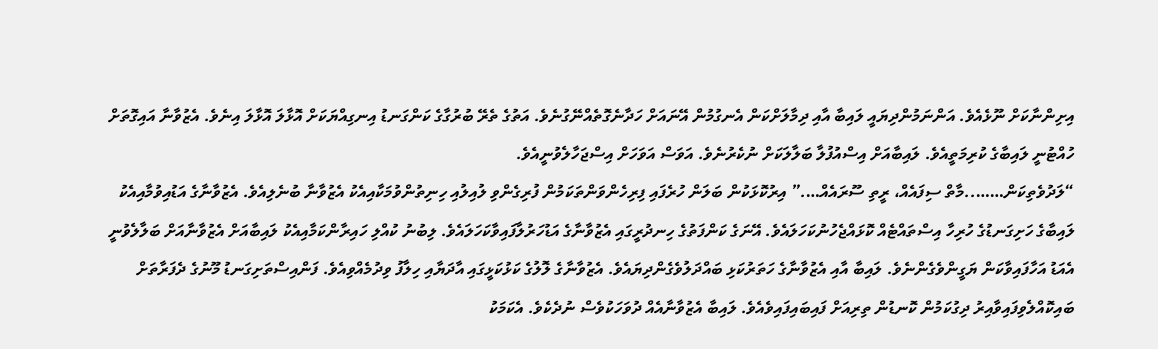އިށިންނާކަށް ނޫޅެއެވެ. އަންނަމުންދިޔައީ ލައިބާ އާއި ދިމާލަށްކަން އެނގުމުން އޭނައަށް ހަދާނެގޮތެއްނޭގުނެވެ. އަތުގެ ތެރޭ ބުރުގާގެ ކަންގަނޑު އިނގިއްޔަކަށް އޮޅާލަ އޮޅާލަ އިނެވެ. އެޒުވާނާ އައިގޮތަށް ހުއްޓުނީ ލައިބާގެ ކުރިމަތީއެވެ. ލައިބާއަށް އިސްއުފުލާ ބަލާލަކަށް ނުކެރުނެވެ. އަވަސް އަވަހަށް އިސްޖަހާލެވުނީއެވެ.
“ލަދުވެތިކަން……..މާތް ސިފައެއް، ރީތި ސޫރައެއް….” އިރުކޮޅަކުން ބަލަން ހުރެފައި ފިރިހެންވަންތަކަމުން ފުރިގެންވި ލުއިލުއި ހިނިތުންވުމަކާއިއެކު އެޒުވާނާ ބުނެލިއެވެ. އެޒުވާނާގެ އަޑުއިވުމާއިއެކު ލައިބާގެ ހަށިގަނޑުގެ ހުރިހާ އިސްތައްޓެއް ކޮޅައްޖެހުނުކަހަލައެވެ. އޭނަގެ ކަންފަތުގެ ހިނދުރީގައި އެޒުވާނާގެ އަޑުހަރުލާފައިވާކަހަލައެވެ. ލިބުނު ކުއްލި ހައިރާންކަމާއިއެކު ލައިބާއަށް އެޒުވާނާއަށް ބަލާލެވުނީ އެއަޑު އަހާފައިވާކަން ޔަގީންވެގެންނެވެ. ލައިބާ އާއި އެޒުވާނާގެ ހަތަރުކަޅި ބައްދަލުވެގެންދިޔައެވެ. އެޒުވާނާގެ ލޮލުގެ ކަޅުކަޅީގައި އާދަޔާއި ހިލާފު ވިދުމެއްވިއެވެ. ފަންއިސްތަށިގަނޑު މޫނުގެ ދެފަރާތަށް ބައިކޮއްލެވިފައިވާއިރު ދިގުކަމުން ކޮނޑުން ތިރިއަށް ފައިބައިފައިވެއެވެ. ލައިބާ އެޒުވާނާއެއް ދުވަހަކުވެސް ނުދެކެވެ. އެކަމަކު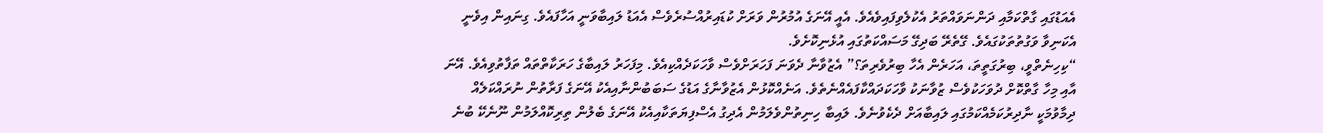އެއަޑުގައި ގާތްކަމާއި ދަންނަވައްތަރު އެކުލެވިފައިވެއެވެ. އެއީ އޭނަގެ އުމުރުން ވަރަށް ކުޑައިރުއްސުރެވެސް އެއަޑު ލައިބާވަނީ އަހާފައެވެ. ގިނައިން އިވެނީ އެކަނިވާ ވަގުތުތަކުގައެވެ. ގޭތެރޭ ބަދިގޭ މަސައްކަތުގައި އުޅެނިކޮށެވެ.
“ކިހިނެތްވީ، ބިރުގަތީތަ، އަހަރެން އެހާ ބިރުވެރިތަ؟” އެޒުވާނާ ދެވަނަ ފަހަރަށްވެސް ވާހަކަދެއްކިއެވެ. މިފަހަރު ލައިބާގެ ހަރަކާތްތައް ތަފާތުވިއެވެ. އޭނަ އާއި މިހާ ގާތްކޮށް ދުވަހަކުވެސް ޒުވާނަކު ވާހަކަދައްކާފައެއްނެތެވެ. އަނެއްކޮޅުން އެޒުވާނާގެ އަޑުގެ ސަބަބުންނާއިއެކު އޭނަގެ ފަރާތުން ނުރައްކަލެއް ދިމާވުމަކީ ނާދިރުކަމެއްކަމުގައި ލައިބާއަށް ދެކެވުނެވެ. ލައިބާ ހިނިތުންވެލަމުން އެދިގު އެސްފިޔަތަކާއިއެކު އޭނަގެ ބެލުން ތިރިކޮއްލަމުން ނޫނެކޭ ބުނެ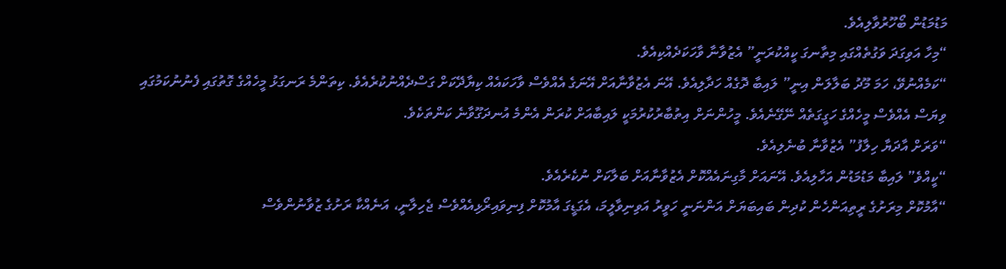މަޑުމަޑުން ބޯހޫރުވާލިއެވެ.
“މިހާ އަވިގަދަ ވަގުތެއްގައި މިތާނގަ ކީއްކުރަނީ” އެޒުވާނާ ވާހަކަދެއްކިއެވެ.
“ކަމެއްނުވޭ، ހަމަ މޫދު ބަލާލަން އިނީ” ލައިބާ ދޮގެއް ހަދާލިއެވެ. އޭނަ އެޒުވާނާއަށް އޭނަގެ އެއްވެސް ވާހަކައެއް ކިޔާދޭކަށް ގަސްދެއްނުކުރެއެވެ. ކިތަންމެ ރަނގަޅު މީހެއްގެ ގޮތުގައި ފެނުނުކަމުގައި ވިޔަސް އެއްވެސް މީހެއްގެ ހަގީގަތެއް ނޭގޭނެއެވެ. މީހުންނަށް އިތުބާރުކުރުމަކީ ލައިބާއަށް ކުރަން އެންމެ އުނދަގޫވާނެ ކަންތަކެވެ.
“ވަރަށް އާދަޔާ ހިލާފު” އެޒުވާނާ ބުނެލިއެވެ.
“ކީއްވެ” ލައިބާ މަޑުމަޑުން އަހާލިއެވެ. އޭނައަށް މާގިނައެއްކޮށް އެޒުވާނާއަށް ބަލާކަށް ނުކެރެއެވެ.
“އާމުކޮށް މިރަށުގެ ރީތިއަންހެން ކުދިން ބައިބަޔަށް އަންނަނީ ހަވީރު އަވިނިވާލީމަ، އެގަޑީގަ އާމުކޮށް ފިނިވައިރޯޅިއެއްވެސް ޖެހިލާނީ، އަނެއްކާ ރަށުގެ ޒުވާނުންވެސް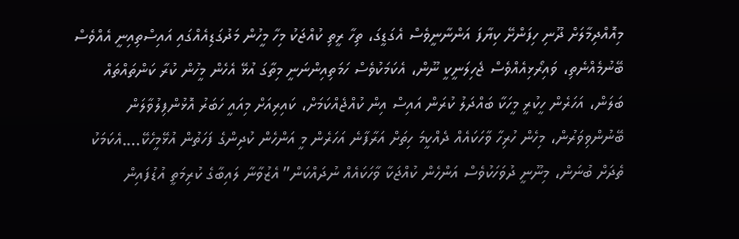މިއޮއްދިމާލަށް ދޫނި ހިފަންށޭ ކިޔާފަ އަންނާނީވެސް އެގަޑީގަ، ތިހާ ރީތި ކުއްޖަކު މިހާ މީހުން މަދުގަޑިއެއްގައި އައިސްތިއިނީ އެއްވެސް ބޭނުމެއްނެތި، ވައިރޯޅިއެއްވެސް ޖެހިލަނީކީ ނޫން، އެކަމަކުވެސް ހަމަތިއިންނަނީ މިތާގަ އުޅޭ އެހެން މީހުން ކުރާ ކަންތައްތައް ބަލަން، އަހަރެން ހީކުރީ މީހަކާ ބައްދަލު ކުރަން އައިސް އިން ކުއްޖެއްކަމަށް، ކައިރިއަށް މިއައީ ހަބަރު އޮޅުންފިލުވާލަން ބޭނުންވިވަރުން، މިހެން ހުރިހާ ވާހަކައެއް ދެއްކީމަ ހިތަށް އަރާފާނެ އަހަރެން މީ އަންހެން ކުދިންގެ ފަހަތުން އުޅޭމީހެކޭ….އެކަމަކު ތެދަށް ބުނަން، މިނޫނީ ދުވަހަކުވެސް އަންހެން ކުއްޖަކާ ވާހަކައެއް ނުދައްކަން” އެޒުވާނާ ލައިބާގެ ކުރިމަތީ އުޑުފައިން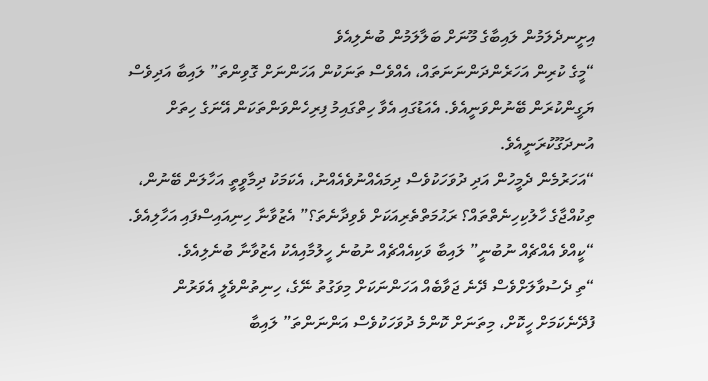އިށީނދެލަމުން ލައިބާގެ މޫނަށް ބަލާލަމުން ބުނެލިއެވެ
“މީގެ ކުރިން އަހަރެންދަންނަނަތައް، އެއްވެސް ތަނަކުން އަހަންނަށް ގޮވިންތަ” ލައިބާ އަދިވެސް ޔަގީންކުރަން ބޭނުންވަނީއެވެ. އެއަޑުގައި އެވާ ހިތްގައިމު ފިރިހެންވަންތަކަން އޭނަގެ ހިތަށް އުނދަގޫކުރަނީއެވެ.
“އަހަރުމެން ދެމީހުން އަދި ދުވަހަކުވެސް ދިމައެއްނުވެއެއްނު، އެކަމަކު ދިމާވީތީ އަހާލަން ބޭނުން، ތިކުއްޖާގެ ހާލުކިހިނެތްތައް؟ ރަޙުމަތްތެރިއަކަށް ވެވިދާނެތަ؟” އެޒުވާނާ ހިނިއައިސްފައި އަހާލިއެވެ.
“ކީއްވެ އެއްޗެއް ނުބުނީ” ލައިބާ ވަކިއެއްޗެއް ނުބުނެ ހީލުމާއިއެކު އެޒުވާނާ ބުނެލިއެވެ.
“ތި ދެސުވާލަށްވެސް ދޭނެ ޖަވާބެއް އަހަންނަކަށް މިވަގުތު ނޭގެ، ހިނިތުންވެލީ އެވަރުން ފުދޭނެކަމަށް ހީކޮށް، މިތަނަށް ކޮންމެ ދުވަހަކުވެސް އަންނަންތަ” ލައިބާ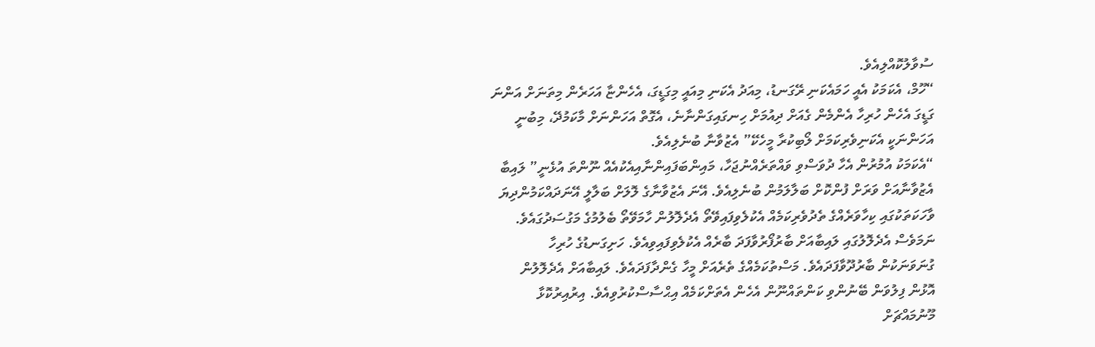ސުވާލުކޮއްލިއެވެ.
“ހޫމް، އެކަމަކު އެއީ ހަމައެކަނި ރޭގަނޑު، މިއަދު އެކަނި މިއައީ މިގަޑީގަ، އެހެންޏާ އަހަރެން މިތަނަށް އަންނަ ގަޑީގަ އެހެން ހުރިހާ އެންމެން ގެއަށް ދިއުމަށް ހިނގައިގަންނާނެ، އެގޮތް އަހަންނަށް މާކަމުދޭ، މިބުނީ އަހަންނަކީ އެކަނިވެރިކަމަށް ލޯބިކުރާ މީހެކޭ” އެޒުވާނާ ބުނެލިއެވެ.
“އެކަމަކު އުމުރުން އެހާ ދުވަސްވި ވައްތަރެއްނުޖަހާ، މައިންބަފައިންނާއިއެކުއެއް ނޫންތަ އުޅެނީ” ލައިބާ އެޒުވާނާއަށް ވަރަށް ފުންކޮށް ބަލާލަމުން ބުނެލިއެވެ. އޭނަ އެޒުވާނާގެ ލޮލަށް ބަލާލީ އޭނަދައްކަމުންދިޔަ ވާހަކަތަކުގައި ކިހާވަރެއްގެ ތެދުވެރިކަމެއް އެކުލެވިފައިވޭތޯ އެދެލޮލުން ހާމަވޭތޯ ބެލުމުގެ މަގުސަދުގައެވެ. ނަމަވެސް އެދެލޮލުގައި ލައިބާއަށް ބާރުފޯރުވާފަދަ ބާރެއް އެކުލެވިފައިވިއެވެ. ހަށިގަނޑުގެ ހުރިހާ ގުނަވަނަކުން ބާރުދޫވާފަދައެވެ. މަސްތުކަމެއްގެ ތެރެއަށް މީހާ ގެންދާފަދައެވެ. ލައިބާއަށް އެދެލޮލުން އޮޅުން ފިލުވަން ބޭނުންވި ކަންތައްނޫން އެހެން އެތަށްކަމެއް އިޙްސާސްކުރުވިއެވެ. އިރުއިރުކޮޅާ މޫނުމައްޗަށް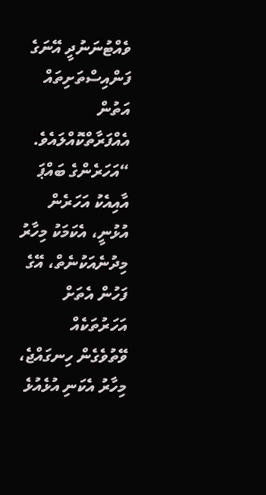ވެއްޓުނަނުދީ އޭނަގެ ފަންއިސްތަށިތައް އަތުން އެއްފަރާތްކޮއްލައެވެ.
“އަހަރެންގެ ބައްޕަ އާއިއެކު އަހަރެން އުޅުނީ، އެކަމަކު މިހާރު މިދުނެއަކުނެތް، އޭގެ ފަހުން އެތަށް އަހަރުތަކެއް ވޭތުވެގެން ހިނގައްޖެ، މިހާރު އެކަނި އުޅެއުޅެ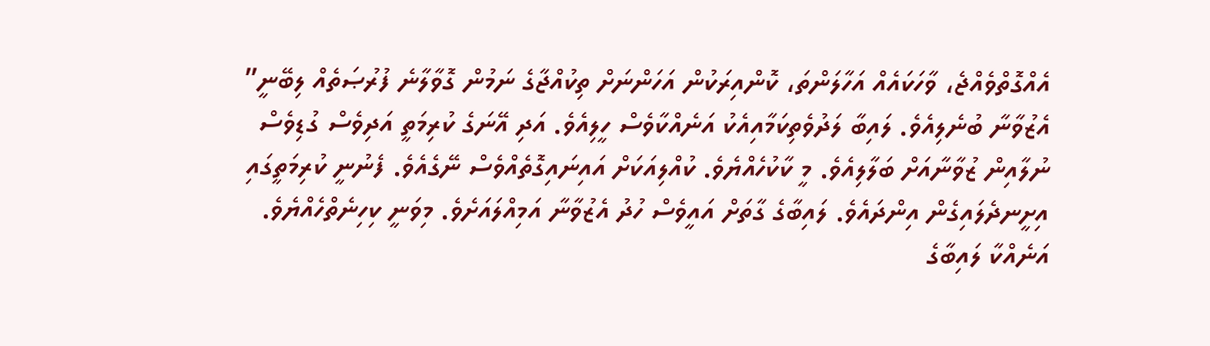އެއްގޮތްވެއްޖެ، ވާހަކައެއް އަހާލަންތަ، ކޮންއިރަކުން އަހަންނަށް ތިކުއްޖާގެ ނަމުން ގޮވާލާނެ ފުރުޞަތެއް ލިބޭނީ” އެޒުވާނާ ބުނެލިއެވެ. ލައިބާ ލަދުވެތިކަމާއިއެކު އަނެއްކާވެސް ހީލިއެވެ. އަދި އޭނަގެ ކުރިމަތީ އަދިވެސް ގުޑިވެސް ނުލާއިން ޒުވާނާއަށް ބަލާލިއެވެ. މީ ކާކުހެއްޔެވެ. ކުއްލިއަކަށް އައިނައިގޮތެއްވެސް ނޭގެއެވެ. ފެނުނީ ކުރިމަތީގައި އިށީނދެލައިގެން އިންދައެވެ. ލައިބާގެ ގާތަށް އައީވެސް ހުދު އެޒުވާނާ އަމިއްލައަށެވެ. މިވަނީ ކިހިނެތްހެއްޔެވެ. އަނެއްކާ ލައިބާގެ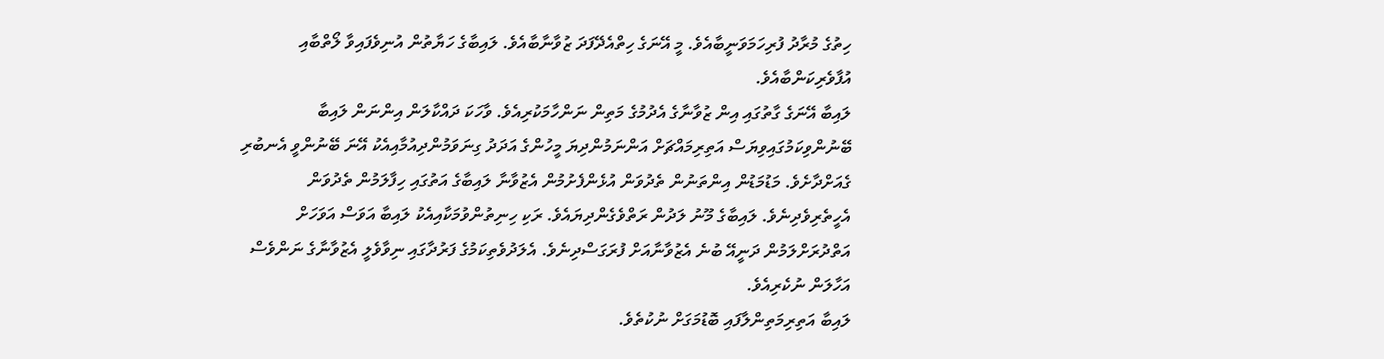ހިތުގެ މުރާދު ފުރިހަމަވަނީބާއެވެ. މީ އޭނަގެ ހިތްއެދޭފަދަ ޒުވާނާބާއެވެ. ލައިބާގެ ހަޔާތުން އުނިވެފައިވާ ލޯތްބާއި އުފާވެރިކަންބާއެވެ.
ލައިބާ އޭނަގެ ގާތުގައި އިން ޒުވާނާގެ އެދުމުގެ މަތިން ނަންހާމަކުރިއެވެ. ވާހަކަ ދައްކާލަން އިންނަން ލައިބާ ބޭނުންވިކަމުގައިވިޔަސް އަތިރިމައްޗަށް އަންނަމުންދިޔަ މީހުންގެ އަދަދު ގިނަވަމުންދިއުމާއިއެކު އޭނަ ބޭނުންވީ އެނބުރި ގެއަށްދާށެވެ. މަޑުމަޑުން އިންތަނުން ތެދުވަން އުޅެންފެށުމުން އެޒުވާނާ ލައިބާގެ އަތުގައި ހިފާލަމުން ތެދުވަން އެހީތެރިވެދިނެވެ. ލައިބާގެ މޫނު ލަދުން ރަތްވެގެންދިޔައެވެ. ރަކި ހިނިތުންވުމަކާއިއެކު ލައިބާ އަވަސް އަވަހަށް އަތްދުރަށްލަމުން ދަނީއޭ ބުނެ އެޒުވާނާއަށް ފުރަގަސްދިނެވެ. އެލަދުވެތިކަމުގެ ފަރުދާގައި ނިވާވެލީ އެޒުވާނާގެ ނަންވެސް އަހާލަން ނުކެރިއެވެ.
ލައިބާ އަތިރިމަތިންލާފައި ބޮޑުމަގަށް ނުކުތެވެ.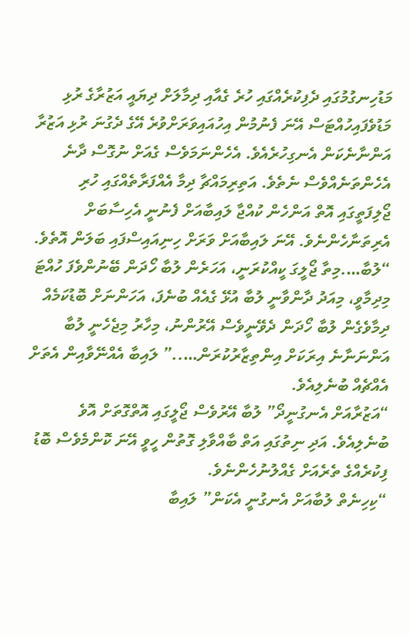މަޑުހިނގުމުގައި ދެފިކުރެއްގައި ހުރެ ގެއާއި ދިމާލަށް ދިޔައީ އަޒުރާގެ ރުޅި މަޑުވެފައިހުއްޓަސް އޭނަ ފެނުމުން އިހުއައިވަރަށްވުރެ އޭގެ ދެގުނަ ރުޅި އަޒުރާ އަންނާނެކަން އެނގިހުރެއެވެ. އެހެންނަމަވެސް ގެއަށް ނުގޮސް ދާނެ އެހެންތަނެއްވެސް ނެތެވެ. އަތިރިމައްޗާ ދިމާ އެއްފަރާތެއްގައި ހުރި ޖޯލިފަތީގައި އޮތް އަންހެން ކުއްޖާ ލައިބާއަށް ފެނުނީ އެހިސާބަށް އެރިތަނާހެންނެވެ. އޭނަ ލައިބާއަށް ވަރަށް ހިނިއައިސްފައި ބަލަން އޮތެވެ.
“ލުބާ….މިތާ ޖޯލީގަ ކީއްކުރަނީ، އަހަރެން ލުބާ ހޯދަން ބޭނުންވެފަ ހުއްޓަ މިދިމާވީ، މިއަދު ދާންވާނީ ލުބާ އުޅޭ ގެއެއް ބުނެފަ، އަހަންނަށް ބޮޑުކަމެއް ދިމާވެގެން ލުބާ ހޯދަން ދެވޭނީވެސް އޭރުންނު، މިހާރު މިޖެހެނީ ލުބާ އަންނަނާނެ އިރަކަށް އިންތިޒާރުކުރަން…..” ލައިބާ އެއްނޭވާއިން އެތަށް އެއްޗެއް ބުނެލިއެވެ.
“އަޒުރާއަށް އެނގުނީދޯ” ލުބާ އޭރުވެސް ޖޯލީގައި އޮތްގޮތަށް އޮވެ ބުނެލިއެވެ. އަދި ނިތުގައި އަތް ބާއްވާލި ގޮތުން ހީވީ އޭނަ ކޮންމެވެސް ބޮޑު ފިކުރެއްގެ ތެރެއަށް ގެއްލުނުހެންނެވެ.
“ކިހިނެތް ލުބާއަށް އެނގުނީ އެކަން” ލައިބާ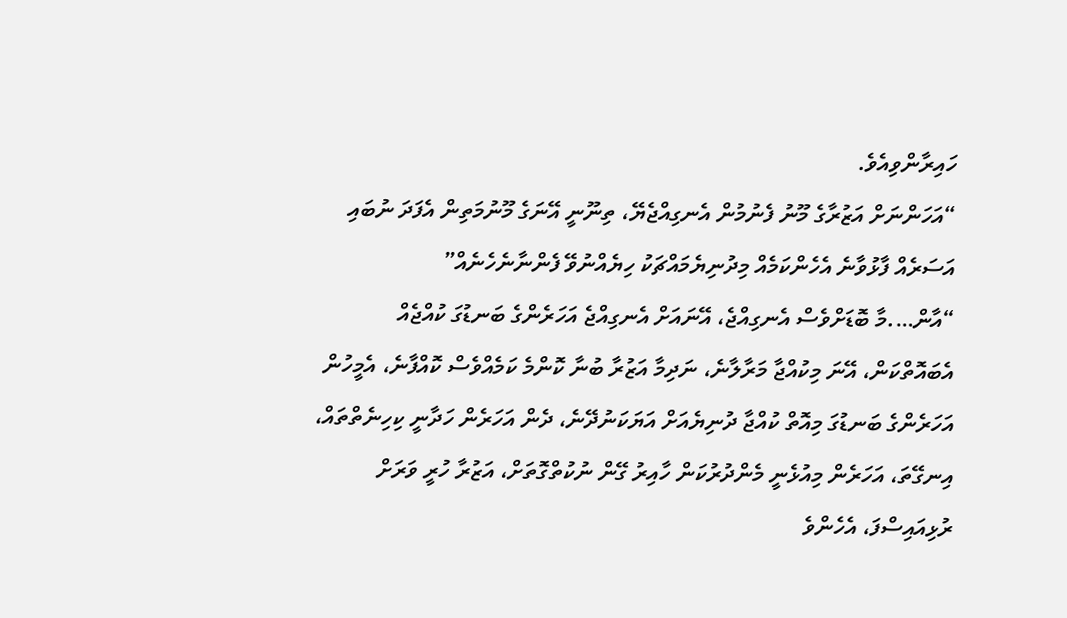ހައިރާންވިއެވެ.
“އަހަންނަށް އަޒުރާގެ މޫނު ފެނުމުން އެނގިއްޖެޔޭ، ތިނޫނީ އޭނަގެ މޫނުމަތިން އެފަދަ ނުބައި އަސަރެއް ފާޅުވާނެ އެހެންކަމެއް މިދުނިޔެމައްޗަކު ހިޔެއްނުވޭ ފެންނާނެހެނެއް”
“އާން….މާ ބޮޑަށްވެސް އެނގިއްޖެ، އޭނައަށް އެނގިއްޖެ އަހަރެންގެ ބަނޑުގަ ކުއްޖެއް އެބައޮތްކަން، އޭނަ މިކުއްޖާ މަރާލާނެ، ނަދިމާ އަޒުރާ ބުނާ ކޮންމެ ކަމެއްވެސް ކޮއްފާނެ، އެމީހުން އަހަރެންގެ ބަނޑުގަ މިއޮތް ކުއްޖާ ދުނިޔެއަށް އަޔަކަނުދޭނެ، ދެން އަހަރެން ހަދާނީ ކިހިނެތްތައް، އިނގޭތަ، އަހަރެން މިއުޅެނީ މެންދުރުކަން ހާއިރު ގޭން ނުކުތްގޮތަށް، އަޒުރާ ހުރީ ވަރަށް ރުޅިއައިސްފަ، އެހެންވެ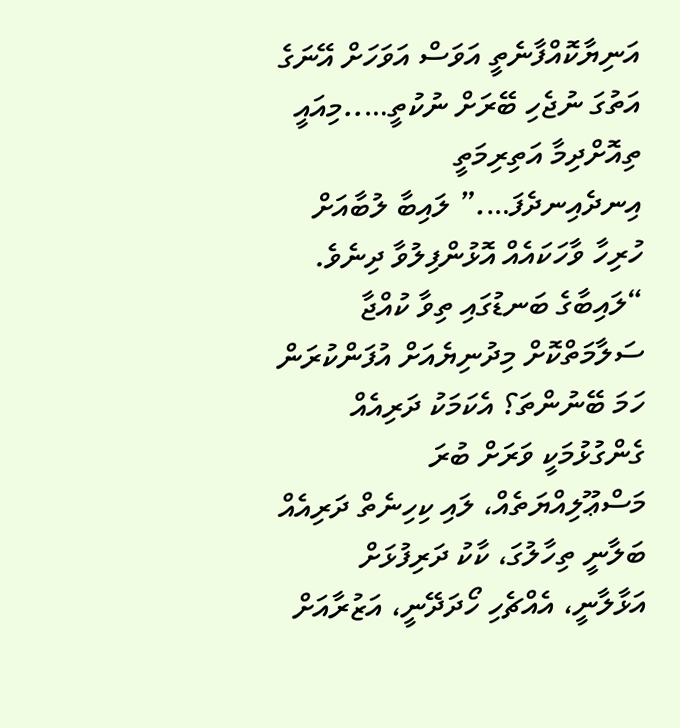އަނިޔާކޮއްފާނެތީ އަވަސް އަވަހަށް އޭނަގެ އަތުގަ ނުޖެހި ބޭރަށް ނުކުތީ…..މިއައީ ތިއޮށްދިމާ އަތިރިމަތީ އިނދެއިނދެފަ….” ލައިބާ ލުބާއަށް ހުރިހާ ވާހަކައެއް އޮޅުންފިލުވާ ދިނެވެ.
“ލައިބާގެ ބަނޑުގައި ތިވާ ކުއްޖާ ސަލާމަތްކޮށް މިދުނިޔެއަށް އުފަންކުރަން ހަމަ ބޭނުންތަ؟ އެކަމަކު ދަރިއެއް ގެންގުޅުމަކީ ވަރަށް ބުރަ މަސްޢޫލިއްޔަތެއް، ލައި ކިހިނެތް ދަރިއެއް ބަލާނީ ތިހާލުގަ، ކާކު ދަރިފުޅަށް އަޅާލާނީ، އެއްޗެހި ހޯދަދޭނީ، އަޒުރާއަށް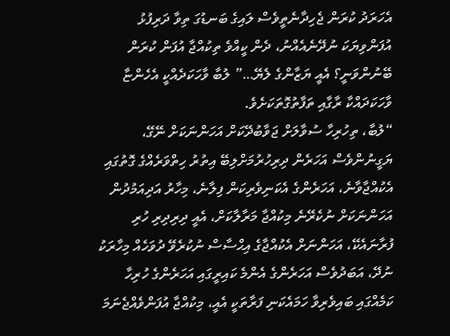އެހަރަދު ކުރަން ޖެހިދާނެތީވެސް ލައިގެ ބަނޑުގަ ތިވާ ދަރިފުޅު އުފަންވިޔަކަ ނުދޭނެއެއްނު، ދެން ކީއްވެ ތިކުއްޖާ އުފަން ކުރަން ބޭނުންވަނީ؟ އެއީ ޔަޒާންގެ ލެޔޭ…” ލުބާ ވާހަކަދެއްކީ އެހެންޏާ ވާހަކަދައްކާ ރާގާއި ތަފާތުގޮތަކަށެވެ.
“ލުބާ، ތިހުރިހާ ސުވާލަށް ޖަވާބުދޭކަށް އަހަންނަކަށް ނޭގޭ، ޔަގީނުންވެސް އަހަރެން ދިރިހުރުމަށްލިބޭ އިތުރު ހިތްވަރެއްގެ ގޮތުގައި އެކުއްޖާވާނެ، އަހަރެންގެ އެކަނިވެރިކަން ފިލާނެ، މިހާރު އަދިއަމުދުން އަހަންނަކަށް ނުކެރޭނެ މިކުއްޖާ މަރާލާކަށް، އެއީ ދިރިދިރި ހުރި ފުރާނައެކޭ، އަހަންނަށް އެކުއްޖާގެ އިޙްސާސް ނުކުރެވޭ ދުވަހެއް މިހާރަކު ނުދޭ، އަބަދުވެސް އަހަރެންގެ އެންމެ ކައިރީގައި އަހަރެންގެ ހުރިހާ ކަމެއްގައި ބައިވެރިވާ ހަމައެކަނި ފަރާތަކީ އެއީ، މިކުއްޖާ އުފަންވެއްޖެނަމަ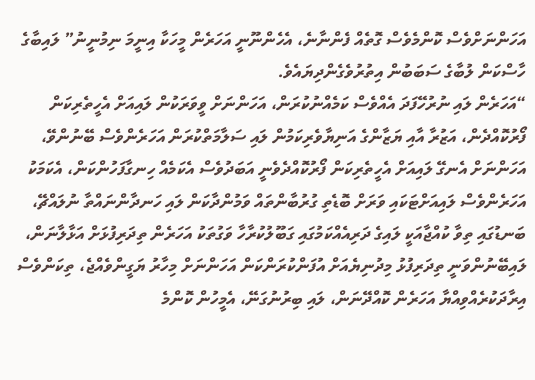އަހަންނަށްވެސް ކޮންމެވެސް ގޮތެއް ފެންނާނެ، އެހެންނޫނީ އަހަރެން މީހަކާ އިނީމަ ނިމުނީނު” ލައިބާގެ ހާސްކަން ލުބާގެ ސަބަބުން އިތުރުވެގެންދިޔައެވެ.
“އަހަރެން ލައި ނުރުހޭފަދަ އެއްވެސް ކަމެއްނުކުރަން، އަހަންނަށް ވީވަރަކުން ލައިއަށް އެހީތެރިކަން ފޯރުކޮއްދެން، އަޒުރާ އާއި ޔަޒާންގެ އަނިޔާވެރިކަމުން ލައި ސަލާމަތްކުރަން އަހަރެންވެސް ބޭނުންވޭ، އަހަންނަށް އެނގޭ ލައިއަށް އެހީތެރިކަން ފޯރުކޮއްދެވެނީ އަބަދުވެސް އެކަމެއް ހިނގާފަހުންކަން، އެކަމަކު އަހަރެންވެސް ލައިއަށްޓަކައި ވަރަށް ބޮޑެތި ގުރުބާންތައް ވަމުންދާކަން ލައި ހަނދާންނައްތާ ނުލައްޗޭ، ބަނޑުގައި ތިވާ ކުއްޖާއަކީ ލައިގެ ދަރިއެއްކަމުގައި ގަބޫލުކުރާހާ ވަގުތަކު އަހަރެން ތިދަރިފުޅަށް އަޅާލާނަން، ލައިބޭނުންވަނީ ތިދަރިފުޅު މިދުނިޔެއަށް އުފަންކުރަންކަން އަހަންނަށް މިހާރު ޔަގީންވެއްޖެ، ތިކަންވެސް އިރާދަކުރެއްވިއްޔާ އަހަރެން ކޮއްދޭނަން، ލައި ބިރުނުގަނޭ، އެމީހުން ކޮންމެ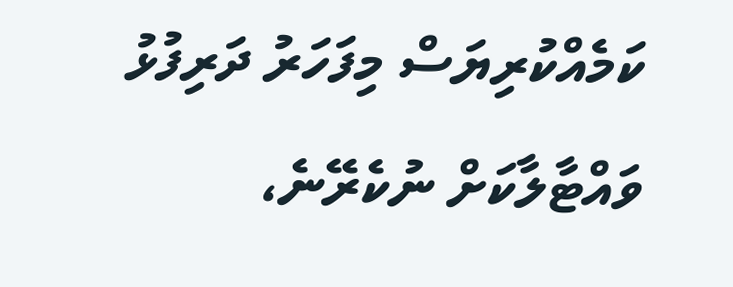ކަމެއްކުރިޔަސް މިފަހަރު ދަރިފުޅު ވައްޓާލާކަށް ނުކެރޭނެ،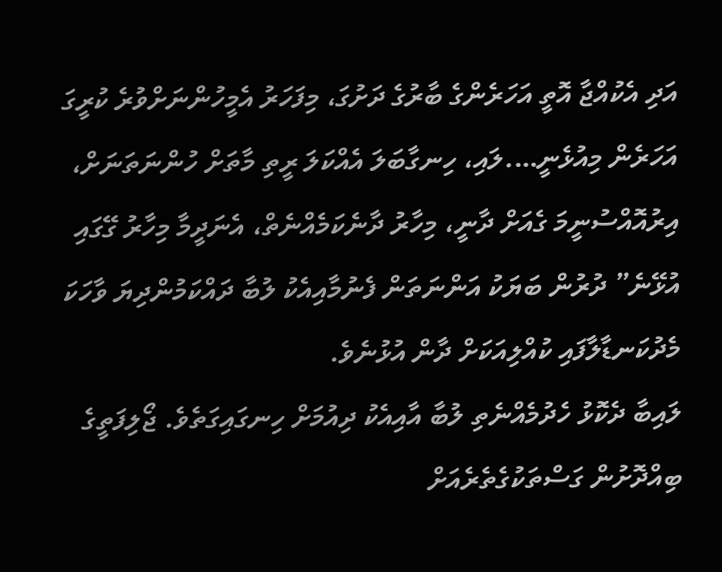އަދި އެކުއްޖާ އޮތީ އަހަރެންގެ ބާރުގެ ދަށުގަ، މިފަހަރު އެމީހުންނަށްވުރެ ކުރީގަ އަހަރެން މިއުޅެނީ….ލައި، ހިނގާބަލަ އެއްކަލަ ރީތި މާތަށް ހުންނަތަނަށް، އިރުއޮއްސުނީމަ ގެއަށް ދާނީ، މިހާރު ދާނެކަމެއްނެތް، އެނަދީމާ މިހާރު ގޭގައި އުޅޭނެ” ދުރުން ބަޔަކު އަންނަތަން ފެނުމާއިއެކު ލުބާ ދައްކަމުންދިޔަ ވާހަކަ މެދުކަނޑާލާފައި ކުއްލިއަކަށް ދާން އުޅުނެވެ.
ލައިބާ ދެކޮޅު ހެދުމެއްނެތި ލުބާ އާއިއެކު ދިއުމަށް ހިނގައިގަތެވެ. ޖޯލިފަތީގެ ބިއްދޮށުން ގަސްތަކުގެތެރެއަށް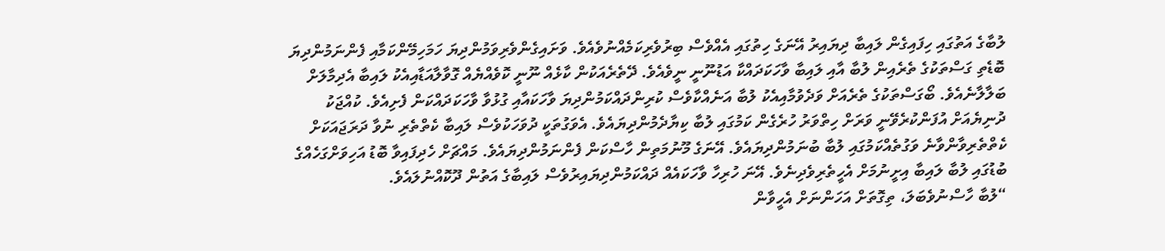ލުބާގެ އަތުގައި ހިފައިގެން ލައިބާ ދިޔައިރު އޭނަގެ ހިތުގައި އެއްވެސް ބިރުވެރިކަމެއްނުވެއެވެ. ވަށައިގެންވެރިވަމުންދިޔަ ހަމަހިމޭންކަމާއި ފެންނަމުންދިޔަ ބޮޑެތި ގަސްތަކުގެ ތެރެއިން ލުބާ އާއި ލައިބާ ވާހަކަދައްކާ އަޑުނޫނީ ނީވެއެވެ. ދޭތެރެއަކުން ކާޅެއް ނޫނީ ކޮވެއްޔެއް ގޮވާލާއަޑާއިއެކު ލައިބާ އެދިމާލަށް ބަލާލާނެއެވެ. ބޯގަސްތަކުގެ ތެރެއަށް ވަދެވުމާއިއެކު ލުބާ އަނެއްކާވެސް ކުރިންދައްކަމުންދިޔަ ވާހަކައާއި ގުޅުވާ ވާހަކަދައްކަން ފެށިއެވެ. ކުއްޖަކު ދުނިޔެއަށް އުފަންކުރެވޭނީ ވަރަށް ހިތްވަރު ހުރެގެން ކަމުގައި ލުބާ ކިޔާދެމުންދިޔައެވެ. އެވަގުތަކީ ދުވަހަކުވެސް ލައިބާ ކެތްތެރި ނުވާ ދަރަޖައަކަށް ކެތްތެރިވާންވާނެ ވަގުތެއްކަމުގައި ލުބާ ބުނަމުންދިޔައެވެ. އޭނަގެ މޫނުމަތިން ހާސްކަން ފެންނަމުންދިޔައެވެ. މައްޗަށް ހެދިފައިވާ ބޮޑު އަހިވަށްގަހެއްގެ ބުޑުގައި ލުބާ ލައިބާ އިށީނުމަށް އެހީތެރިވެދިނެވެ. އޭނަ ހުރިހާ ވާހަކައެއް ދައްކަމުންދިޔައިރުވެސް ލައިބާގެ އަތުން ދޫކޮއްނުލައެވެ.
“ލުބާ ހާސްނުވެބަލަ، ތިގޮތަށް އަހަންނަށް އެހީވާން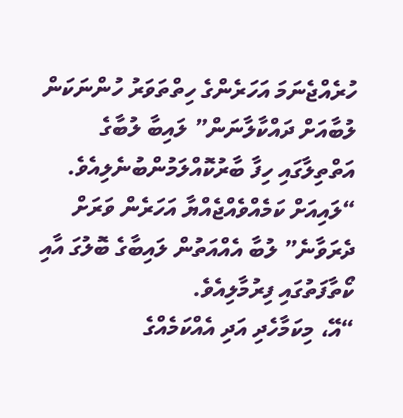ހުރެއްޖެނަމަ އަހަރެންގެ ހިތްތަވަރު ހުންނަކަން ލުބާއަށް ދައްކާލާނަން” ލައިބާ ލުބާގެ އަތްތިލާގައި ހިފާ ބާރުކޮއްލަމުންބުނެލިއެވެ.
“ލައިއަށް ކަމެއްވެއްޖެއްޔާ އަހަރެން ވަރަށް ދެރަވާނެ” ލުބާ އެއްއަތުން ލައިބާގެ ބޮލުގަ އާއި ކޯތާފަތުގައި ފިރުމާލިއެވެ.
“އޭ، މިކަމާހެދި އަދި އެއްކަމެއްގެ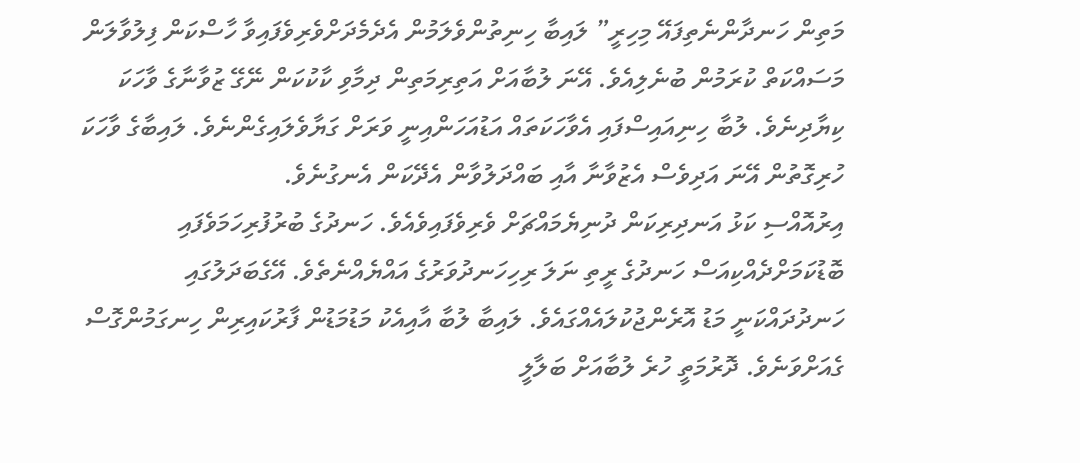މަތިން ހަނދާންނެތިފައޭ މިހިރީ” ލައިބާ ހިނިތުންވެލަމުން އެދެމެދަށްވެރިވެފައިވާ ހާސްކަން ފިލުވާލަން މަސައްކަތް ކުރަމުން ބުނެލިއެވެ. އޭނަ ލުބާއަށް އަތިރިމަތިން ދިމާވި ކާކުކަން ނޭގޭ ޒުވާނާގެ ވާހަކަ ކިޔާދިނެވެ. ލުބާ ހިނިއައިސްފައި އެވާހަކަތައް އަޑުއަހަންއިނީ ވަރަށް ގަޔާވެލައިގެންނެވެ. ލައިބާގެ ވާހަކަ ހުރިގޮތުން އޭނަ އަދިވެސް އެޒުވާނާ އާއި ބައްދަލުވާން އެދޭކަން އެނގުނެވެ.
އިރުއޮއްސި ކަޅު އަނދިރިކަން ދުނިޔެމައްޗަށް ވެރިވެފައިވެއެވެ. ހަނދުގެ ބުރުފުރިހަމަވެފައި ބޮޑުކަމަށްދެއްކިއަސް ހަނދުގެ ރީތި ނަލަ ރިހިހަނދުވަރުގެ އައްޔެއްނެތެވެ. އޭގެބަދަލުގައި ހަނދުދައްކަނީ މަޑު އޮރެންޖުކުލައެއްގައެވެ. ލައިބާ ލުބާ އާއިއެކު މަޑުމަޑުން ފާރުކައިރިން ހިނގަމުންގޮސް ގެއަށްވަނެވެ. ދޮރުމަތީ ހުރެ ލުބާއަށް ބަލާލީ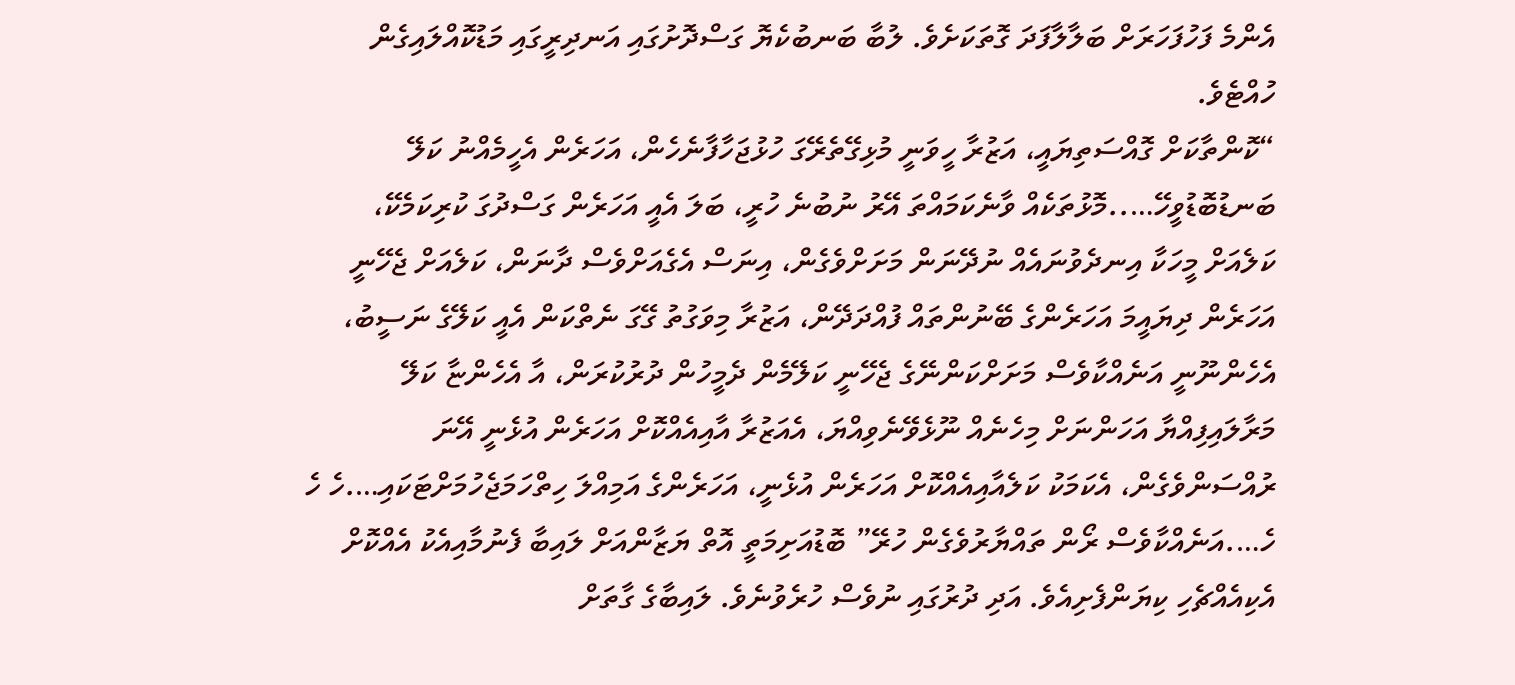އެންމެ ފަހުފަހަރަށް ބަލާލާފަދަ ގޮތަކަށެވެ. ލުބާ ބަނބުކެޔޮ ގަސްދޮށުގައި އަނދިރީގައި މަޑުކޮއްލައިގެން ހުއްޓެވެ.
“ކޮންތާކަށް ގޮއްސަތިޔައީ، އަޒުރާ ހީވަނީ މުޅިގޭތެރޭގަ ހުޅުޖަހާފާނެހެން، އަހަރެން އެހީމެއްނު ކަލޭ ބަނޑުބޮޑުވީހޭ…..މޮޅުތަކެއް ވާނެކަމައްތަ އޭރު ނުބުނެ ހުރީ، ބަލަ އެއީ އަހަރެން ގަސްދުގަ ކުރިކަމެކޭ، ކަލެއަށް މީހަކާ އިނދެވުނައެއް ނުދޭނަން މަށަށްވެގެން، އިނަސް އެގެއަށްވެސް ދާނަން، ކަލެއަށް ޖެހޭނީ އަހަރެން ދިޔައީމަ އަހަރެންގެ ބޭނުންތައް ފުއްދަދޭން، އަޒުރާ މިވަގުތު ގޭގަ ނެތްކަން އެއީ ކަލޭގެ ނަސީބު، އެހެންނޫނީ އަނެއްކާވެސް މަށަށްކަންނޭގެ ޖެހޭނީ ކަލޭމެން ދެމީހުން ދުރުކުރަން، އާ އެހެންޏާ ކަލޭ މަރާލައިފިއްޔާ އަހަންނަށް މިހެނެއް ނޫޅެވޭނެވިއްޔަ، އެއަޒުރާ އާއިއެއްކޮށް އަހަރެން އުޅެނީ އޭނަ ރުއްސަންވެގެން، އެކަމަކު ކަލެއާއިއެއްކޮށް އަހަރެން އުޅެނީ، އަހަރެންގެ އަމިއްލަ ހިތްހަމަޖެހުމަށްޓަކައި….ހެ ހެ ހެ….އަނެއްކާވެސް ރޯން ތައްޔާރުވެގެން ހުރޭ” ބޮޑުއަށިމަތީ އޮތް ޔަޒާންއަށް ލައިބާ ފެނުމާއިއެކު އެއްކޮށް އެކިއެއްޗެހި ކިޔަންފެށިއެވެ. އަދި ދުރުގައި ނުވެސް ހުރެވުނެވެ. ލައިބާގެ ގާތަށް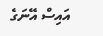އައިސް އޭނަގެ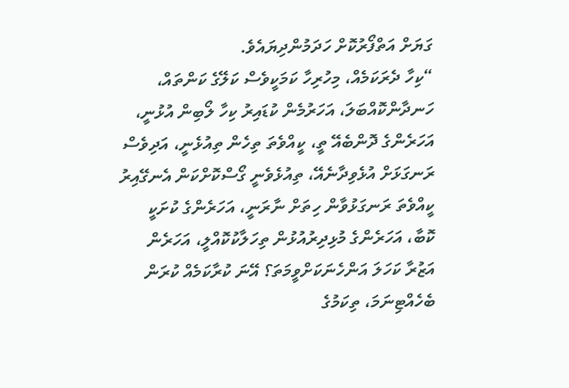ގަޔަށް އަތްފޯރުކޮށް ހަދަމުންދިޔައެވެ.
“ކިހާ ދެރަކަމެއް، މިހުރިހާ ކަމަކީވެސް ކަލޭގެ ކަންތައް، ހަނދާންކޮއްބަލަ، އަހަރުމެން ކުޑައިރު ކިހާ ލޯބިން އުޅުނީ، އަހަރެންގެ ދޮންބެއޭ ތީ، ކީއްވެތަ ތިހެން ތިއުޅެނީ، އަދިވެސް ރަނގަޅަށް އުޅެވިދާނެއޭ، ތިއުޅެވެނީ ގޯސްކޮށްކަން އެނގޭއިރު ކީއްވެތަ ރަނގަޅުވާން ހިތަށް ނާރަނީ، އަހަރެންގެ ކުށަކީ ކޮބާ، އަހަރެންގެ މުޅިދިރުއުޅުން ތިހަލާކުކޮއްލީ، އަހަރެން އަޒުރާ ކަހަލަ އަންހެނަކަށްވީމަތަ؟ އޭނަ ކުރާކަމެއް ކުރަން ބެހެއްޓިނަމަ، ތިކަމުގެ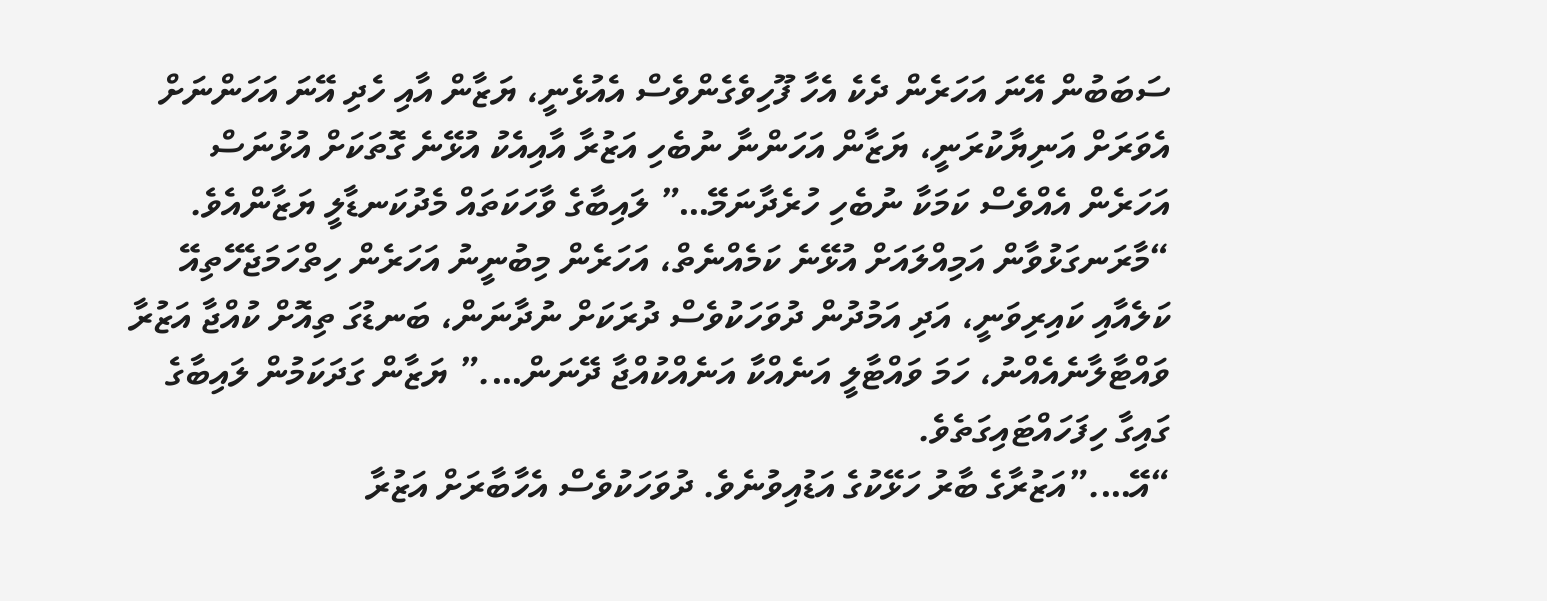ސަބަބުން އޭނަ އަހަރެން ދެކެ އެހާ ފޫހިވެގެންވެސް އެއުޅެނީ، ޔަޒާން އާއި ހެދި އޭނަ އަހަންނަށް އެވަރަށް އަނިޔާކުރަނީ، ޔަޒާން އަހަންނާ ނުބެހި އަޒުރާ އާއިއެކު އުޅޭނެ ގޮތަކަށް އުޅުނަސް އަހަރެން އެއްވެސް ކަމަކާ ނުބެހި ހުރެދާނަމޭ…” ލައިބާގެ ވާހަކަތައް މެދުކަނޑާލީ ޔަޒާންއެވެ.
“މާރަނގަޅުވާން އަމިއްލައަށް އުޅޭނެ ކަމެއްނެތް، އަހަރެން މިބުނީނު އަހަރެން ހިތްހަމަޖެހޭތިއޭ ކަލެއާއި ކައިރިވަނީ، އަދި އަމުދުން ދުވަހަކުވެސް ދުރަކަށް ނުދާނަން، ބަނޑުގަ ތިއޮށް ކުއްޖާ އަޒުރާ ވައްޓާލާނެއެއްނު، ހަމަ ވައްޓާލީ އަނެއްކާ އަނެއްކުއްޖާ ދޭނަން….” ޔަޒާން ގަދަކަމުން ލައިބާގެ ގައިގާ ހިފަހައްޓައިގަތެވެ.
“އޭ….”އަޒުރާގެ ބާރު ހަޅޭކުގެ އަޑުއިވުނެވެ. ދުވަހަކުވެސް އެހާބާރަށް އަޒުރާ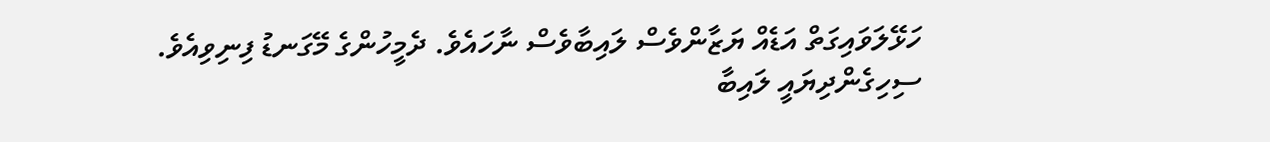ހަޅޭލަވައިގަތް އަޑެއް ޔަޒާންވެސް ލައިބާވެސް ނާހައެވެ. ދެމީހުންގެ މޭގަނޑު ފިނިވިއެވެ. ސިހިގެންދިޔައީ ލައިބާ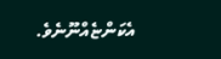އެކަންޏެއްނޫނެވެ.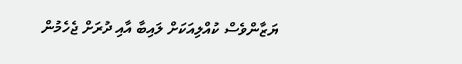ޔަޒާންވެސް ކުއްލިއަކަށް ލައިބާ އާއި ދުރަށް ޖެހެމުން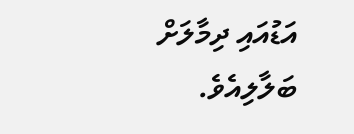އަޑުއައި ދިމާލަށް ބަލާލިއެވެ.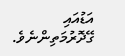އަޑުއައި ގޭދޮރުމަތިންނެވެ.